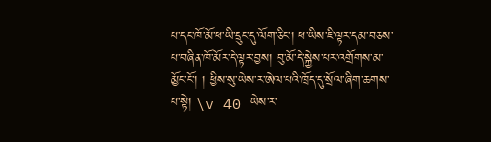པ་དང་ཁོ་མོ་ཕ་ཡི་དྲུང་དུ་ལོག་ཅིང་། ཕ་ཡིས་ཇི་ལྟར་དམ་བཅས་པ་བཞིན་ཁོ་མོར་དེ་ལྟར་བྱས། བུ་མོ་དེ་སྐྱེས་པར་འགྲོགས་མ་མྱོང་ངོ་། ། ཕྱིས་སུ་ཡེས་ར་ཨེལ་པའི་ཁྲོད་དུ་སྲོལ་ཞིག་ཆགས་པ་སྟེ། \v 40 ཡེས་ར་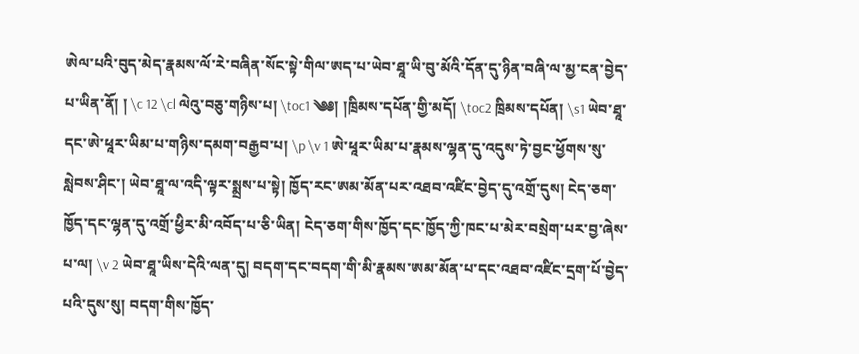ཨེལ་པའི་བུད་མེད་རྣམས་ལོ་རེ་བཞིན་སོང་སྟེ་གིལ་ཨད་པ་ཡེབ་ཐཱ་ཡི་བུ་མོའི་དོན་དུ་ཉིན་བཞི་ལ་མྱ་ངན་བྱེད་པ་ཡིན་ནོ། ། \c 12 \cl ལེའུ་བཅུ་གཉིས་པ། \toc1 ༄༅། །ཁྲིམས་དཔོན་གྱི་མདོ། \toc2 ཁྲིམས་དཔོན། \s1 ཡེབ་ཐཱ་དང་ཨེ་ཕཱར་ཡིམ་པ་གཉིས་དམག་བརྒྱབ་པ། \p \v 1 ཨེ་ཕཱར་ཡིམ་པ་རྣམས་ལྷན་དུ་འདུས་ཏེ་བྱང་ཕྱོགས་སུ་སླེབས་ཤིང་། ཡེབ་ཐཱ་ལ་འདི་ལྟར་སྨྲས་པ་སྟེ། ཁྱོད་རང་ཨམ་མོན་པར་འཐབ་འཛིང་བྱེད་དུ་འགྲོ་དུས། ངེད་ཅག་ཁྱོད་དང་ལྷན་དུ་འགྲོ་ཕྱིར་མི་འབོད་པ་ཅི་ཡིན། ངེད་ཅག་གིས་ཁྱོད་དང་ཁྱོད་ཀྱི་ཁང་པ་མེར་བསྲེག་པར་བྱ་ཞེས་པ་ལ། \v 2 ཡེབ་ཐཱ་ཡིས་དེའི་ལན་དུ། བདག་དང་བདག་གི་མི་རྣམས་ཨམ་མོན་པ་དང་འཐབ་འཛིང་དྲག་པོ་བྱེད་པའི་དུས་སུ། བདག་གིས་ཁྱོད་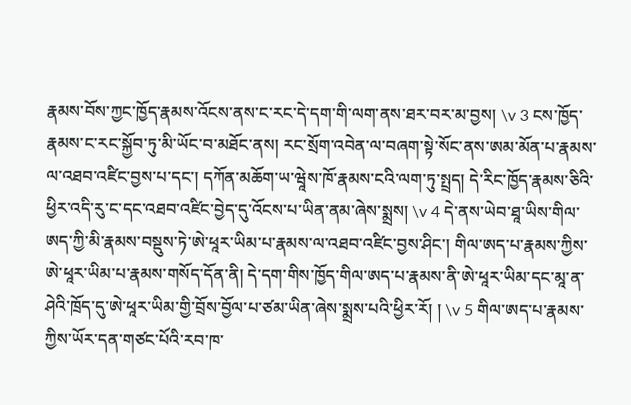རྣམས་བོས་ཀྱང་ཁྱོད་རྣམས་འོངས་ནས་ང་རང་དེ་དག་གི་ལག་ནས་ཐར་བར་མ་བྱས། \v 3 ངས་ཁྱོད་རྣམས་ང་རང་སྐྱོབ་ཏུ་མི་ཡོང་བ་མཐོང་ནས། རང་སྲོག་འབེན་ལ་བཞག་སྟེ་སོང་ནས་ཨམ་མོན་པ་རྣམས་ལ་འཐབ་འཛིང་བྱས་པ་དང་། དཀོན་མཆོག་ཡ་ཝཱེས་ཁོ་རྣམས་ངའི་ལག་ཏུ་སྤྲད། དེ་རིང་ཁྱོད་རྣམས་ཅིའི་ཕྱིར་འདི་རུ་ང་དང་འཐབ་འཛིང་བྱེད་དུ་འོངས་པ་ཡིན་ནམ་ཞེས་སྨྲས། \v 4 དེ་ནས་ཡེབ་ཐཱ་ཡིས་གིལ་ཨད་ཀྱི་མི་རྣམས་བསྡུས་ཏེ་ཨེ་ཕཱར་ཡིམ་པ་རྣམས་ལ་འཐབ་འཛིང་བྱས་ཤིང་། གིལ་ཨད་པ་རྣམས་ཀྱིས་ཨེ་ཕཱར་ཡིམ་པ་རྣམས་གསོད་དོན་ནི། དེ་དག་གིས་ཁྱོད་གིལ་ཨད་པ་རྣམས་ནི་ཨེ་ཕཱར་ཡིམ་དང་མཱ་ན་ཤེའི་ཁྲོད་དུ་ཨེ་ཕཱར་ཡིམ་གྱི་བྲོས་བྱོལ་པ་ཙམ་ཡིན་ཞེས་སྨྲས་པའི་ཕྱིར་རོ། ། \v 5 གིལ་ཨད་པ་རྣམས་ཀྱིས་ཡོར་དན་གཙང་པོའི་རབ་ཁ་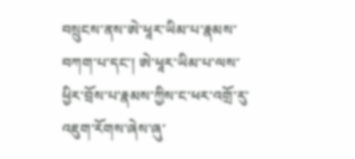བསྲུངས་ནས་ཨེ་ཕཱར་ཡིམ་པ་རྣམས་བཀག་པ་དང་། ཨེ་ཕཱར་ཡིམ་པ་ལས་ཕྱིར་བྲོས་པ་རྣམས་ཀྱིས་ང་ཕར་འགྲོ་རུ་འཇུག་རོགས་ཞེས་ཞུ་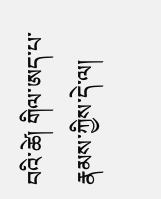བའི་ཚེ། གིལ་ཨད་པ་རྣམས་ཀྱིས་དེ་ལ།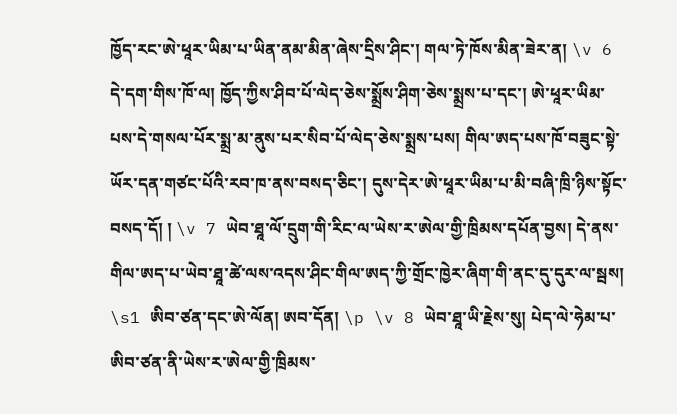ཁྱོད་རང་ཨེ་ཕཱར་ཡིམ་པ་ཡིན་ནམ་མིན་ཞེས་དྲིས་ཤིང་། གལ་ཏེ་ཁོས་མིན་ཟེར་ན། \v 6 དེ་དག་གིས་ཁོ་ལ། ཁྱོད་ཀྱིས་ཤིབ་པོ་ལེད་ཅེས་སྨྲོས་ཤིག་ཅེས་སྨྲས་པ་དང་། ཨེ་ཕཱར་ཡིམ་པས་དེ་གསལ་པོར་སྨྲ་མ་ནུས་པར་སིབ་པོ་ལེད་ཅེས་སྨྲས་པས། གིལ་ཨད་པས་ཁོ་བཟུང་སྟེ་ཡོར་དན་གཙང་པོའི་རབ་ཁ་ནས་བསད་ཅིང་། དུས་དེར་ཨེ་ཕཱར་ཡིམ་པ་མི་བཞི་ཁྲི་ཉིས་སྟོང་བསད་དོ། ། \v 7 ཡེབ་ཐཱ་ལོ་དྲུག་གི་རིང་ལ་ཡེས་ར་ཨེལ་གྱི་ཁྲིམས་དཔོན་བྱས། དེ་ནས་གིལ་ཨད་པ་ཡེབ་ཐཱ་ཚེ་ལས་འདས་ཤིང་གིལ་ཨད་ཀྱི་གྲོང་ཁྱེར་ཞིག་གི་ནང་དུ་དུར་ལ་སྦས། \s1 ཨིབ་ཙན་དང་ཨེ་ལོན། ཨབ་དོན། \p \v 8 ཡེབ་ཐཱ་ཡི་རྗེས་སུ། པེད་ལེ་ཧེམ་པ་ཨིབ་ཙན་ནི་ཡེས་ར་ཨེལ་གྱི་ཁྲིམས་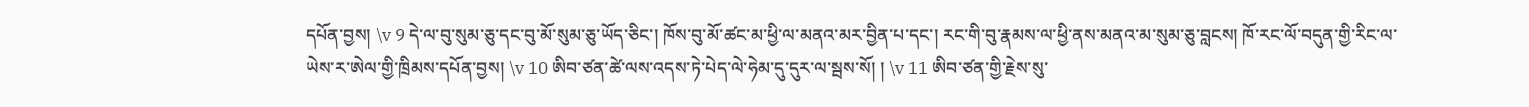དཔོན་བྱས། \v 9 དེ་ལ་བུ་སུམ་ཅུ་དང་བུ་མོ་སུམ་ཅུ་ཡོད་ཅིང་། ཁོས་བུ་མོ་ཚང་མ་ཕྱི་ལ་མནའ་མར་བྱིན་པ་དང་། རང་གི་བུ་རྣམས་ལ་ཕྱི་ནས་མནའ་མ་སུམ་ཅུ་བླངས། ཁོ་རང་ལོ་བདུན་གྱི་རིང་ལ་ཡེས་ར་ཨེལ་གྱི་ཁྲིམས་དཔོན་བྱས། \v 10 ཨིབ་ཙན་ཚེ་ལས་འདས་ཏེ་པེད་ལེ་ཧེམ་དུ་དུར་ལ་སྦས་སོ། ། \v 11 ཨིབ་ཙན་གྱི་རྗེས་སུ་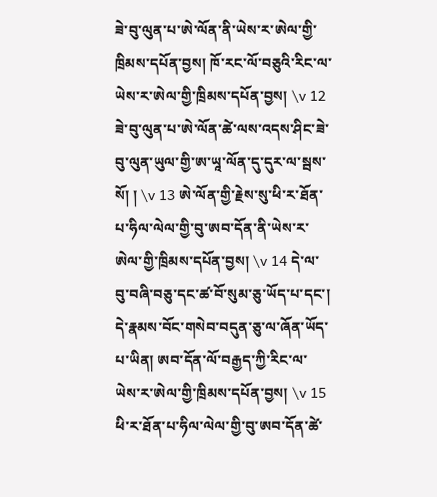ཟེ་བུ་ལུན་པ་ཨེ་ལོན་ནི་ཡེས་ར་ཨེལ་གྱི་ཁྲིམས་དཔོན་བྱས། ཁོ་རང་ལོ་བཅུའི་རིང་ལ་ཡེས་ར་ཨེལ་གྱི་ཁྲིམས་དཔོན་བྱས། \v 12 ཟེ་བུ་ལུན་པ་ཨེ་ལོན་ཚེ་ལས་འདས་ཤིང་ཟེ་བུ་ལུན་ཡུལ་གྱི་ཨ་ཡཱ་ལོན་དུ་དུར་ལ་སྦས་སོ། ། \v 13 ཨེ་ལོན་གྱི་རྗེས་སུ་ཕི་ར་ཐོན་པ་ཧིལ་ལེལ་གྱི་བུ་ཨབ་དོན་ནི་ཡེས་ར་ཨེལ་གྱི་ཁྲིམས་དཔོན་བྱས། \v 14 དེ་ལ་བུ་བཞི་བཅུ་དང་ཚ་བོ་སུམ་ཅུ་ཡོད་པ་དང་། དེ་རྣམས་བོང་གསེབ་བདུན་ཅུ་ལ་ཞོན་ཡོད་པ་ཡིན། ཨབ་དོན་ལོ་བརྒྱད་ཀྱི་རིང་ལ་ཡེས་ར་ཨེལ་གྱི་ཁྲིམས་དཔོན་བྱས། \v 15 ཕི་ར་ཐོན་པ་ཧིལ་ལེལ་གྱི་བུ་ཨབ་དོན་ཚེ་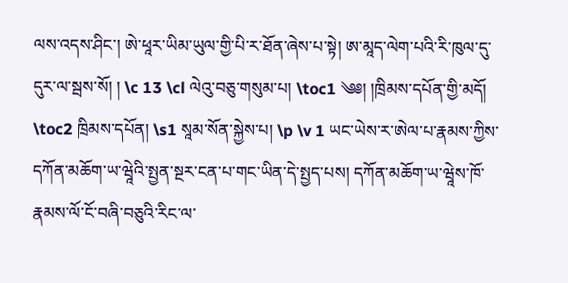ལས་འདས་ཤིང་། ཨེ་ཕཱར་ཡིམ་ཡུལ་གྱི་པི་ར་ཐོན་ཞེས་པ་སྟེ། ཨ་མཱད་ལེག་པའི་རི་ཁུལ་དུ་དུར་ལ་སྦས་སོ། ། \c 13 \cl ལེའུ་བཅུ་གསུམ་པ། \toc1 ༄༅། །ཁྲིམས་དཔོན་གྱི་མདོ། \toc2 ཁྲིམས་དཔོན། \s1 སཱམ་སོན་སྐྱེས་པ། \p \v 1 ཡང་ཡེས་ར་ཨེལ་པ་རྣམས་ཀྱིས་དཀོན་མཆོག་ཡ་ཝཱེའི་སྤྱན་སྔར་ངན་པ་གང་ཡིན་དེ་སྤྱད་པས། དཀོན་མཆོག་ཡ་ཝཱེས་ཁོ་རྣམས་ལོ་ངོ་བཞི་བཅུའི་རིང་ལ་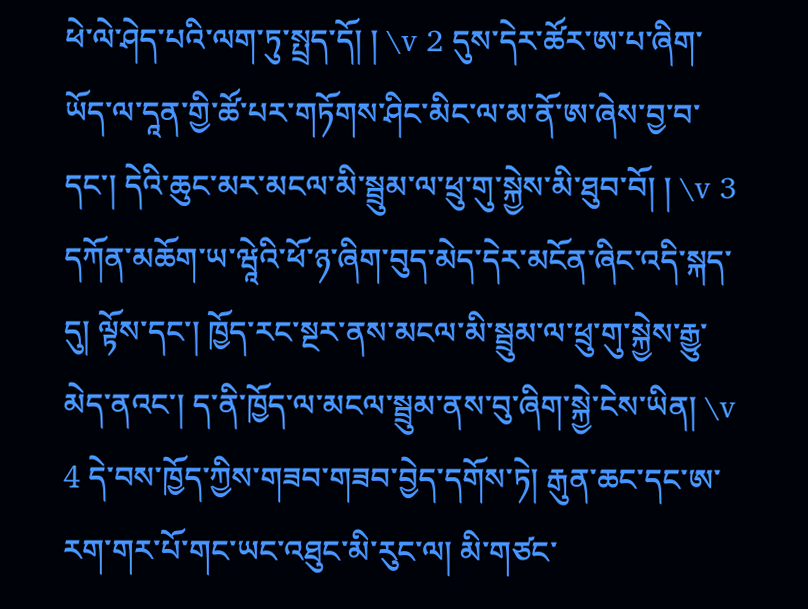ཕེ་ལེ་ཤེད་པའི་ལག་ཏུ་སྤྲད་དོ། ། \v 2 དུས་དེར་ཚོར་ཨ་པ་ཞིག་ཡོད་ལ་དཱན་གྱི་ཚོ་པར་གཏོགས་ཤིང་མིང་ལ་མ་ནོ་ཨ་ཞེས་བྱ་བ་དང་། དེའི་ཆུང་མར་མངལ་མི་སྦྲུམ་ལ་ཕྲུ་གུ་སྐྱེས་མི་ཐུབ་བོ། ། \v 3 དཀོན་མཆོག་ཡ་ཝཱེའི་ཕོ་ཉ་ཞིག་བུད་མེད་དེར་མངོན་ཞིང་འདི་སྐད་དུ། ལྟོས་དང་། ཁྱོད་རང་སྔར་ནས་མངལ་མི་སྦྲུམ་ལ་ཕྲུ་གུ་སྐྱེས་རྒྱུ་མེད་ནའང་། ད་ནི་ཁྱོད་ལ་མངལ་སྦྲུམ་ནས་བུ་ཞིག་སྐྱེ་ངེས་ཡིན། \v 4 དེ་བས་ཁྱོད་ཀྱིས་གཟབ་གཟབ་བྱེད་དགོས་ཏེ། རྒུན་ཆང་དང་ཨ་རག་གར་པོ་གང་ཡང་འཐུང་མི་རུང་ལ། མི་གཙང་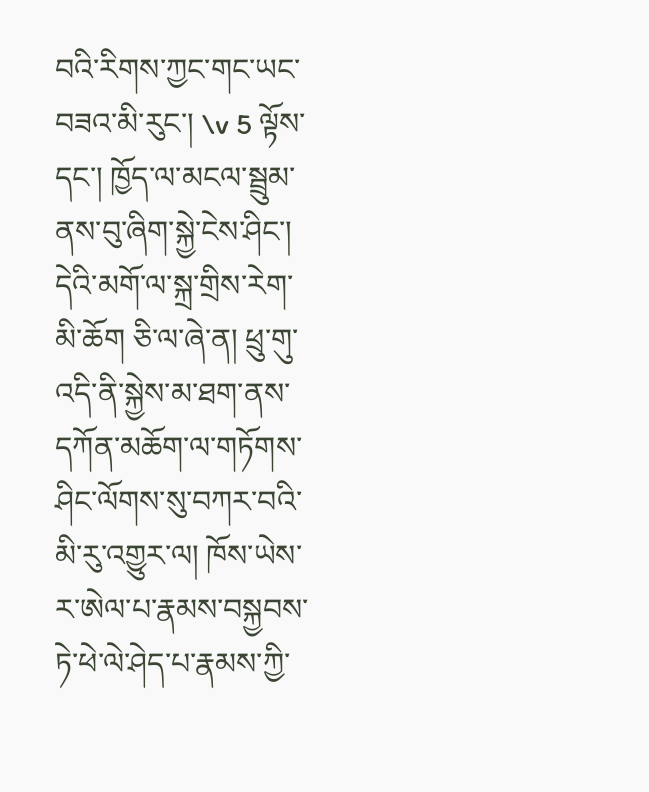བའི་རིགས་ཀྱང་གང་ཡང་བཟའ་མི་རུང་། \v 5 ལྟོས་དང་། ཁྱོད་ལ་མངལ་སྦྲུམ་ནས་བུ་ཞིག་སྐྱེ་ངེས་ཤིང་། དེའི་མགོ་ལ་སྐྲ་གྲིས་རེག་མི་ཆོག ཅི་ལ་ཞེ་ན། ཕྲུ་གུ་འདི་ནི་སྐྱེས་མ་ཐག་ནས་དཀོན་མཆོག་ལ་གཏོགས་ཤིང་ལོགས་སུ་བཀར་བའི་མི་རུ་འགྱུར་ལ། ཁོས་ཡེས་ར་ཨེལ་པ་རྣམས་བསྐྱབས་ཏེ་ཕེ་ལེ་ཤེད་པ་རྣམས་ཀྱི་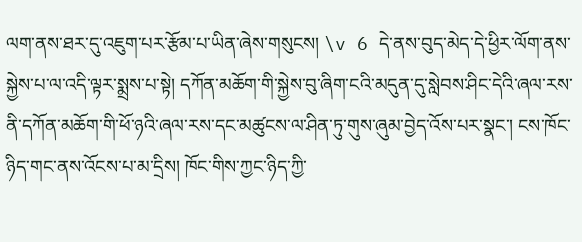ལག་ནས་ཐར་དུ་འཇུག་པར་རྩོམ་པ་ཡིན་ཞེས་གསུངས། \v 6 དེ་ནས་བུད་མེད་དེ་ཕྱིར་ལོག་ནས་སྐྱེས་པ་ལ་འདི་ལྟར་སྨྲས་པ་སྟེ། དཀོན་མཆོག་གི་སྐྱེས་བུ་ཞིག་ངའི་མདུན་དུ་སླེབས་ཤིང་དེའི་ཞལ་རས་ནི་དཀོན་མཆོག་གི་ཕོ་ཉའི་ཞལ་རས་དང་མཚུངས་ལ་ཤིན་ཏུ་གུས་ཞུམ་བྱེད་འོས་པར་སྣང་། ངས་ཁོང་ཉིད་གང་ནས་འོངས་པ་མ་དྲིས། ཁོང་གིས་ཀྱང་ཉིད་ཀྱི་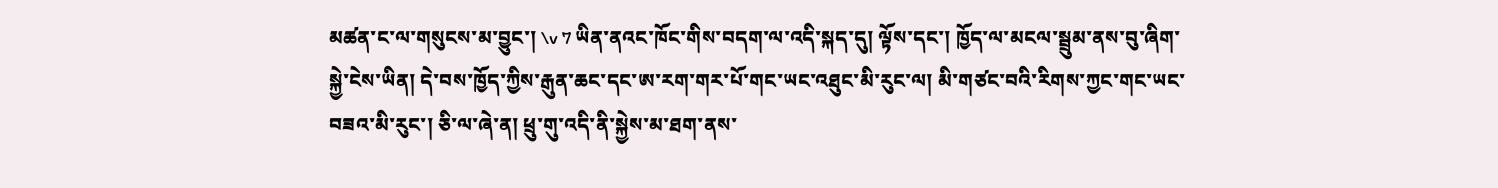མཚན་ང་ལ་གསུངས་མ་བྱུང་། \v 7 ཡིན་ནའང་ཁོང་གིས་བདག་ལ་འདི་སྐད་དུ། ལྟོས་དང་། ཁྱོད་ལ་མངལ་སྦྲུམ་ནས་བུ་ཞིག་སྐྱེ་ངེས་ཡིན། དེ་བས་ཁྱོད་ཀྱིས་རྒུན་ཆང་དང་ཨ་རག་གར་པོ་གང་ཡང་འཐུང་མི་རུང་ལ། མི་གཙང་བའི་རིགས་ཀྱང་གང་ཡང་བཟའ་མི་རུང་། ཅི་ལ་ཞེ་ན། ཕྲུ་གུ་འདི་ནི་སྐྱེས་མ་ཐག་ནས་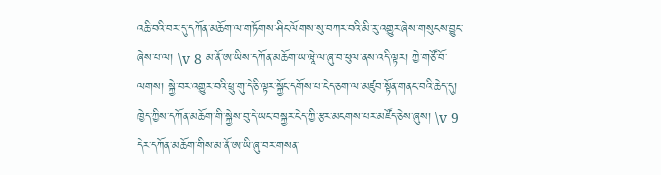འཆི་བའི་བར་དུ་དཀོན་མཆོག་ལ་གཏོགས་ཤིང་ལོགས་སུ་བཀར་བའི་མི་རུ་འགྱུར་ཞེས་གསུངས་བྱུང་ཞེས་པ་ལ། \v 8 མ་ནོ་ཨ་ཡིས་དཀོན་མཆོག་ཡ་ཝཱེ་ལ་ཞུ་བ་ཕུལ་ནས་འདི་ལྟར། ཀྱེ་གཙོ་བོ་ལགས། སྐྱེ་བར་འགྱུར་བའི་ཕྲུ་གུ་དེ་ཅི་ལྟར་སྐྱོང་དགོས་པ་ངེད་ཅག་ལ་མཛུབ་སྟོན་གནང་བའི་ཆེད་དུ། ཁྱེད་ཀྱིས་དཀོན་མཆོག་གི་སྐྱེས་བུ་དེ་ཡང་བསྐྱར་ངེད་ཀྱི་རྩར་མངགས་པར་མཛོད་ཅེས་ཞུས། \v 9 དེར་དཀོན་མཆོག་གིས་མ་ནོ་ཨ་ཡི་ཞུ་བར་གསན་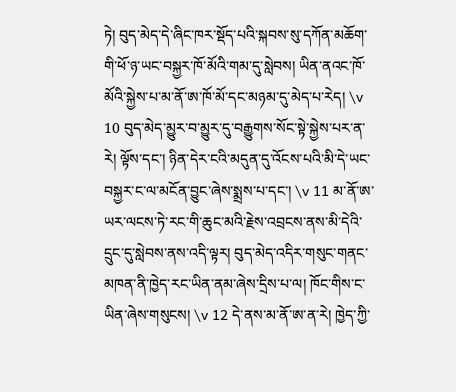ཏེ། བུད་མེད་དེ་ཞིང་ཁར་སྡོད་པའི་སྐབས་སུ་དཀོན་མཆོག་གི་ཕོ་ཉ་ཡང་བསྐྱར་ཁོ་མོའི་གམ་དུ་སླེབས། ཡིན་ནའང་ཁོ་མོའི་སྐྱེས་པ་མ་ནོ་ཨ་ཁོ་མོ་དང་མཉམ་དུ་མེད་པ་རེད། \v 10 བུད་མེད་མྱུར་བ་མྱུར་དུ་བརྒྱུགས་སོང་སྟེ་སྐྱེས་པར་ན་རེ། ལྟོས་དང་། ཉིན་དེར་ངའི་མདུན་དུ་འོངས་པའི་མི་དེ་ཡང་བསྐྱར་ང་ལ་མངོན་བྱུང་ཞེས་སྨྲས་པ་དང་། \v 11 མ་ནོ་ཨ་ཡར་ལངས་ཏེ་རང་གི་ཆུང་མའི་རྗེས་འབྲངས་ནས་མི་དེའི་དྲུང་དུ་སླེབས་ནས་འདི་ལྟར། བུད་མེད་འདིར་གསུང་གནང་མཁན་ནི་ཁྱེད་རང་ཡིན་ནམ་ཞེས་དྲིས་པ་ལ། ཁོང་གིས་ང་ཡིན་ཞེས་གསུངས། \v 12 དེ་ནས་མ་ནོ་ཨ་ན་རེ། ཁྱེད་ཀྱི་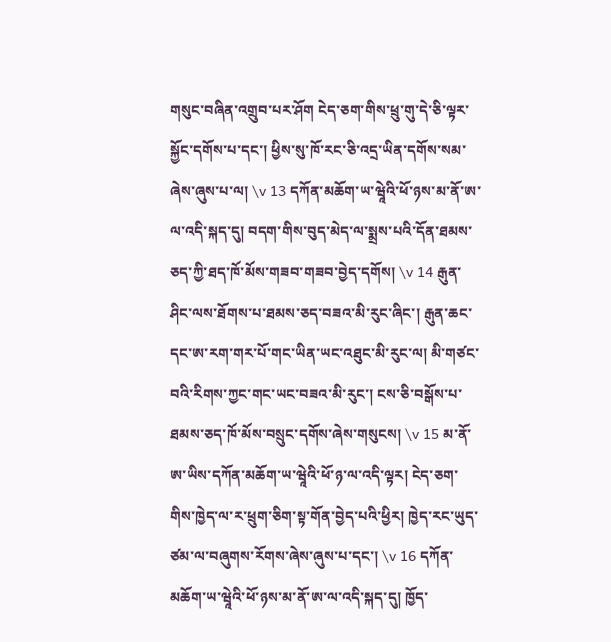གསུང་བཞིན་འགྲུབ་པར་ཤོག ངེད་ཅག་གིས་ཕྲུ་གུ་དེ་ཅི་ལྟར་སྐྱོང་དགོས་པ་དང་། ཕྱིས་སུ་ཁོ་རང་ཅི་འདྲ་ཡིན་དགོས་སམ་ཞེས་ཞུས་པ་ལ། \v 13 དཀོན་མཆོག་ཡ་ཝཱེའི་ཕོ་ཉས་མ་ནོ་ཨ་ལ་འདི་སྐད་དུ། བདག་གིས་བུད་མེད་ལ་སྨྲས་པའི་དོན་ཐམས་ཅད་ཀྱི་ཐད་ཁོ་མོས་གཟབ་གཟབ་བྱེད་དགོས། \v 14 རྒུན་ཤིང་ལས་ཐོགས་པ་ཐམས་ཅད་བཟའ་མི་རུང་ཞིང་། རྒུན་ཆང་དང་ཨ་རག་གར་པོ་གང་ཡིན་ཡང་འཐུང་མི་རུང་ལ། མི་གཙང་བའི་རིགས་ཀྱང་གང་ཡང་བཟའ་མི་རུང་། ངས་ཅི་བསྒོས་པ་ཐམས་ཅད་ཁོ་མོས་བསྲུང་དགོས་ཞེས་གསུངས། \v 15 མ་ནོ་ཨ་ཡིས་དཀོན་མཆོག་ཡ་ཝཱེའི་ཕོ་ཉ་ལ་འདི་ལྟར། ངེད་ཅག་གིས་ཁྱེད་ལ་ར་ཕྲུག་ཅིག་སྟ་གོན་བྱེད་པའི་ཕྱིར། ཁྱེད་རང་ཡུད་ཙམ་ལ་བཞུགས་རོགས་ཞེས་ཞུས་པ་དང་། \v 16 དཀོན་མཆོག་ཡ་ཝཱེའི་ཕོ་ཉས་མ་ནོ་ཨ་ལ་འདི་སྐད་དུ། ཁྱོད་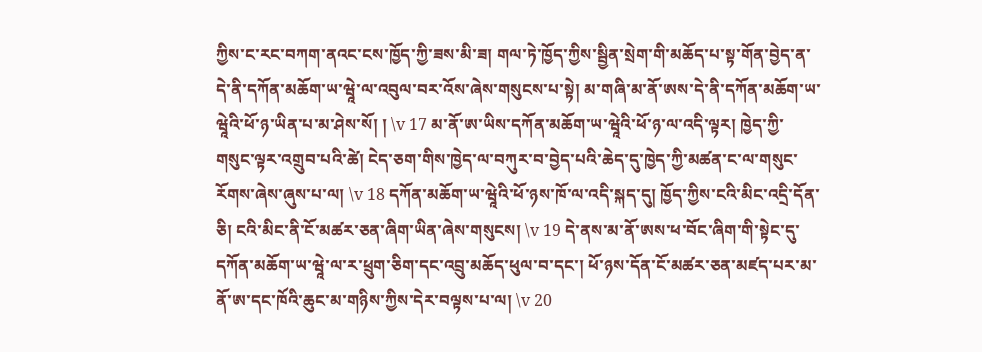ཀྱིས་ང་རང་བཀག་ནའང་ངས་ཁྱོད་ཀྱི་ཟས་མི་ཟ། གལ་ཏེ་ཁྱོད་ཀྱིས་སྦྱིན་སྲེག་གི་མཆོད་པ་སྟ་གོན་བྱེད་ན་དེ་ནི་དཀོན་མཆོག་ཡ་ཝཱེ་ལ་འབུལ་བར་འོས་ཞེས་གསུངས་པ་སྟེ། མ་གཞི་མ་ནོ་ཨས་དེ་ནི་དཀོན་མཆོག་ཡ་ཝཱེའི་ཕོ་ཉ་ཡིན་པ་མ་ཤེས་སོ། ། \v 17 མ་ནོ་ཨ་ཡིས་དཀོན་མཆོག་ཡ་ཝཱེའི་ཕོ་ཉ་ལ་འདི་ལྟར། ཁྱེད་ཀྱི་གསུང་ལྟར་འགྲུབ་པའི་ཚེ། ངེད་ཅག་གིས་ཁྱེད་ལ་བཀུར་བ་བྱེད་པའི་ཆེད་དུ་ཁྱེད་ཀྱི་མཚན་ང་ལ་གསུང་རོགས་ཞེས་ཞུས་པ་ལ། \v 18 དཀོན་མཆོག་ཡ་ཝཱེའི་ཕོ་ཉས་ཁོ་ལ་འདི་སྐད་དུ། ཁྱོད་ཀྱིས་ངའི་མིང་འདྲི་དོན་ཅི། ངའི་མིང་ནི་ངོ་མཚར་ཅན་ཞིག་ཡིན་ཞེས་གསུངས། \v 19 དེ་ནས་མ་ནོ་ཨས་ཕ་བོང་ཞིག་གི་སྟེང་དུ་དཀོན་མཆོག་ཡ་ཝཱེ་ལ་ར་ཕྲུག་ཅིག་དང་འབྲུ་མཆོད་ཕུལ་བ་དང་། ཕོ་ཉས་དོན་ངོ་མཚར་ཅན་མཛད་པར་མ་ནོ་ཨ་དང་ཁོའི་ཆུང་མ་གཉིས་ཀྱིས་དེར་བལྟས་པ་ལ། \v 20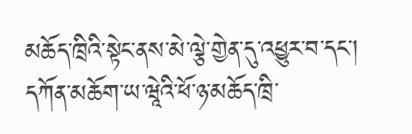མཆོད་ཁྲིའི་སྟེང་ནས་མེ་ལྕེ་གྱེན་དུ་འཕྱུར་བ་དང་། དཀོན་མཆོག་ཡ་ཝཱེའི་ཕོ་ཉ་མཆོད་ཁྲི་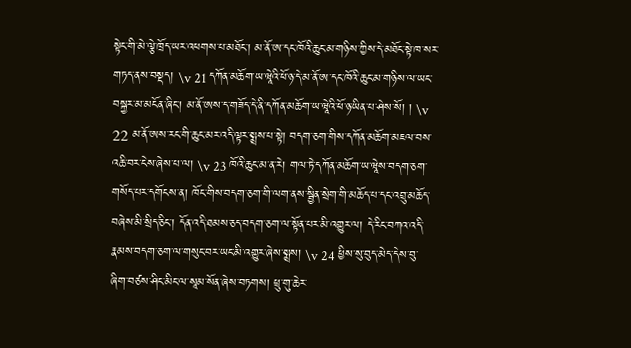སྟེང་གི་མེ་ལྕེ་ཁྲོད་ཡར་འཕགས་པ་མཐོང་། མ་ནོ་ཨ་དང་ཁོའི་ཆུང་མ་གཉིས་ཀྱིས་དེ་མཐོང་སྟེ་ཁ་སར་གཏད་ནས་བསྡད། \v 21 དཀོན་མཆོག་ཡ་ཝཱེའི་ཕོ་ཉ་དེ་མ་ནོ་ཨ་དང་ཁོའི་ཆུང་མ་གཉིས་ལ་ཡང་བསྐྱར་མ་མངོན་ཞིང་། མ་ནོ་ཨས་ད་གཟོད་དེ་ནི་དཀོན་མཆོག་ཡ་ཝཱེའི་ཕོ་ཉ་ཡིན་པ་ཤེས་སོ། ། \v 22 མ་ནོ་ཨས་རང་གི་ཆུང་མར་འདི་ལྟར་སྨྲས་པ་སྟེ། བདག་ཅག་གིས་དཀོན་མཆོག་མཇལ་བས་འཆི་བར་ངེས་ཞེས་པ་ལ། \v 23 ཁོའི་ཆུང་མ་ན་རེ། གལ་ཏེ་དཀོན་མཆོག་ཡ་ཝཱེས་བདག་ཅག་གསོད་པར་དགོངས་ན། ཁོང་གིས་བདག་ཅག་གི་ལག་ནས་སྦྱིན་སྲེག་གི་མཆོད་པ་དང་འབྲུ་མཆོད་བཞེས་མི་སྲིད་ཅིང་། དོན་འདི་ཐམས་ཅད་བདག་ཅག་ལ་སྟོན་པར་མི་འགྱུར་ལ། དེ་རིང་བཀའ་འདི་རྣམས་བདག་ཅག་ལ་གསུང་བར་ཡང་མི་འགྱུར་ཞེས་སྨྲས། \v 24 ཕྱིས་སུ་བུད་མེད་དེས་བུ་ཞིག་བཙས་ཤིང་མིང་ལ་སཱམ་སོན་ཞེས་བཏགས། ཕྲུ་གུ་ཆེར་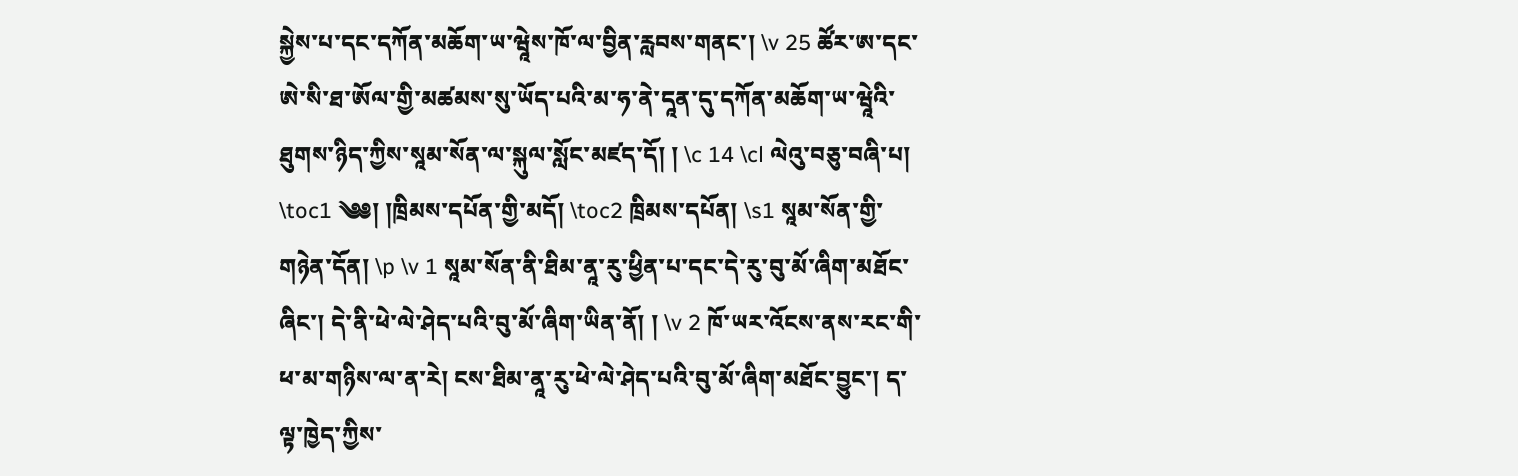སྐྱེས་པ་དང་དཀོན་མཆོག་ཡ་ཝཱེས་ཁོ་ལ་བྱིན་རླབས་གནང་། \v 25 ཚོར་ཨ་དང་ཨེ་སི་ཐ་ཨོལ་གྱི་མཚམས་སུ་ཡོད་པའི་མ་ཧ་ནེ་དཱན་དུ་དཀོན་མཆོག་ཡ་ཝཱེའི་ཐུགས་ཉིད་ཀྱིས་སཱམ་སོན་ལ་སྐུལ་སློང་མཛད་དོ། ། \c 14 \cl ལེའུ་བཅུ་བཞི་པ། \toc1 ༄༅། །ཁྲིམས་དཔོན་གྱི་མདོ། \toc2 ཁྲིམས་དཔོན། \s1 སཱམ་སོན་གྱི་གཉེན་དོན། \p \v 1 སཱམ་སོན་ནི་ཐིམ་ནཱ་རུ་ཕྱིན་པ་དང་དེ་རུ་བུ་མོ་ཞིག་མཐོང་ཞིང་། དེ་ནི་ཕེ་ལེ་ཤེད་པའི་བུ་མོ་ཞིག་ཡིན་ནོ། ། \v 2 ཁོ་ཡར་འོངས་ནས་རང་གི་ཕ་མ་གཉིས་ལ་ན་རེ། ངས་ཐིམ་ནཱ་རུ་ཕེ་ལེ་ཤེད་པའི་བུ་མོ་ཞིག་མཐོང་བྱུང་། ད་ལྟ་ཁྱེད་ཀྱིས་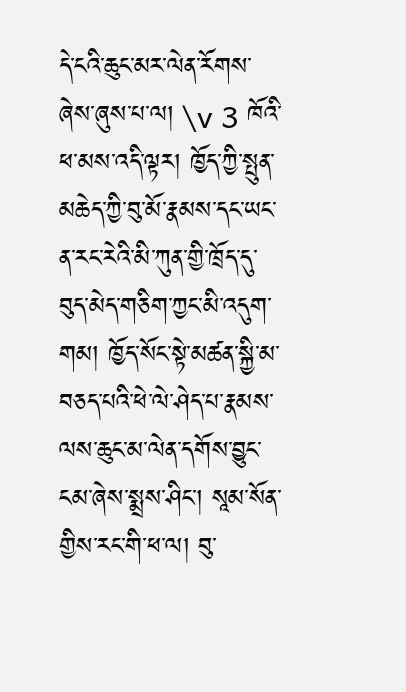དེ་ངའི་ཆུང་མར་ལེན་རོགས་ཞེས་ཞུས་པ་ལ། \v 3 ཁོའི་ཕ་མས་འདི་ལྟར། ཁྱོད་ཀྱི་སྤུན་མཆེད་ཀྱི་བུ་མོ་རྣམས་དང་ཡང་ན་རང་རེའི་མི་ཀུན་གྱི་ཁྲོད་དུ་བུད་མེད་གཅིག་ཀྱང་མི་འདུག་གམ། ཁྱོད་སོང་སྟེ་མཚན་སྐྱི་མ་བཅད་པའི་ཕེ་ལེ་ཤེད་པ་རྣམས་ལས་ཆུང་མ་ལེན་དགོས་བྱུང་ངམ་ཞེས་སྨྲས་ཤིང་། སཱམ་སོན་གྱིས་རང་གི་ཕ་ལ། བུ་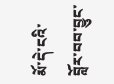མོ་དེ་ངའི་བློར་བབ་བྱུང་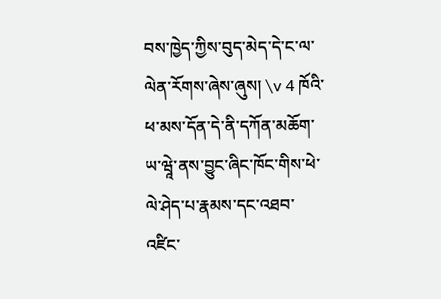བས་ཁྱེད་ཀྱིས་བུད་མེད་དེ་ང་ལ་ལེན་རོགས་ཞེས་ཞུས། \v 4 ཁོའི་ཕ་མས་དོན་དེ་ནི་དཀོན་མཆོག་ཡ་ཝཱེ་ནས་བྱུང་ཞིང་ཁོང་གིས་ཕེ་ལེ་ཤེད་པ་རྣམས་དང་འཐབ་འཛིང་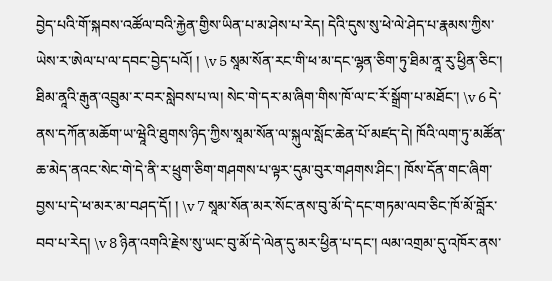བྱེད་པའི་གོ་སྐབས་འཚོལ་བའི་རྐྱེན་གྱིས་ཡིན་པ་མ་ཤེས་པ་རེད། དེའི་དུས་སུ་ཕེ་ལེ་ཤེད་པ་རྣམས་ཀྱིས་ཡེས་ར་ཨེལ་པ་ལ་དབང་བྱེད་པའོ། ། \v 5 སཱམ་སོན་རང་གི་ཕ་མ་དང་ལྷན་ཅིག་ཏུ་ཐིམ་ནཱ་རུ་ཕྱིན་ཅིང་། ཐིམ་ནཱའི་རྒུན་འབྲུམ་ར་བར་སླེབས་པ་ལ། སེང་གེ་དར་མ་ཞིག་གིས་ཁོ་ལ་ང་རོ་སྒྲོག་པ་མཐོང་། \v 6 དེ་ནས་དཀོན་མཆོག་ཡ་ཝཱེའི་ཐུགས་ཉིད་ཀྱིས་སཱམ་སོན་ལ་སྐུལ་སློང་ཆེན་པོ་མཛད་དེ། ཁོའི་ལག་ཏུ་མཚོན་ཆ་མེད་ནའང་སེང་གེ་དེ་ནི་ར་ཕྲུག་ཅིག་གཤགས་པ་ལྟར་དུམ་བུར་གཤགས་ཤིང་། ཁོས་དོན་གང་ཞིག་བྱས་པ་དེ་ཕ་མར་མ་བཤད་དོ། ། \v 7 སཱམ་སོན་མར་སོང་ནས་བུ་མོ་དེ་དང་གཏམ་ལབ་ཅིང་ཁོ་མོ་བློར་བབ་པ་རེད། \v 8 ཉིན་འགའི་རྗེས་སུ་ཡང་བུ་མོ་དེ་ལེན་དུ་མར་ཕྱིན་པ་དང་། ལམ་འགྲམ་དུ་འཁོར་ནས་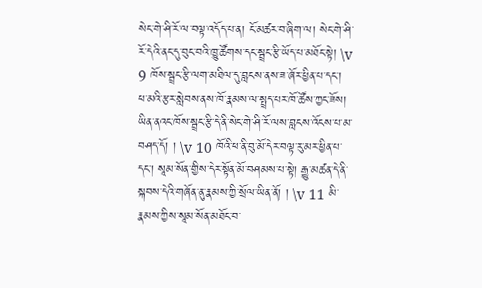སེང་གེ་ཤི་རོ་ལ་བལྟ་འདོད་པ་ན། ངོ་མཚར་བ་ཞིག་ལ། སེང་གེ་ཤི་རོ་དེའི་ནང་དུ་བུང་བའི་ཁྱུ་ཚོགས་དང་སྦྲང་རྩི་ཡོད་པ་མཐོང་སྟེ། \v 9 ཁོས་སྦྲང་རྩི་ལག་མཐིལ་དུ་བླངས་ནས་ཟ་ཞོར་ཕྱིན་པ་དང་། ཕ་མའི་རྩར་སླེབས་ནས་ཁོ་རྣམས་ལ་སྤྲད་པར་ཁོ་ཚོས་ཀྱང་ཟོས། ཡིན་ནའང་ཁོས་སྦྲང་རྩི་དེ་ནི་སེང་གེ་ཤི་རོ་ལས་བླངས་འོངས་པ་མ་བཤད་དོ། ། \v 10 ཁོའི་ཕ་ནི་བུ་མོ་དེར་བལྟ་རུ་མར་ཕྱིན་པ་དང་། སཱམ་སོན་གྱིས་དེར་སྟོན་མོ་བཤམས་པ་སྟེ། རྒྱུ་མཚན་དེ་ནི་སྐབས་དེའི་གཞོན་ནུ་རྣམས་ཀྱི་སྲོལ་ཡིན་ནོ། ། \v 11 མི་རྣམས་ཀྱིས་སཱམ་སོན་མཐོང་བ་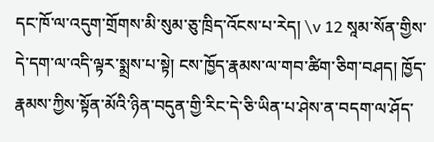དང་ཁོ་ལ་འདུག་གྲོགས་མི་སུམ་ཅུ་ཁྲིད་འོངས་པ་རེད། \v 12 སཱམ་སོན་གྱིས་དེ་དག་ལ་འདི་ལྟར་སྨྲས་པ་སྟེ། ངས་ཁྱོད་རྣམས་ལ་གབ་ཚིག་ཅིག་བཤད། ཁྱོད་རྣམས་ཀྱིས་སྟོན་མོའི་ཉིན་བདུན་གྱི་རིང་དེ་ཅི་ཡིན་པ་ཤེས་ན་བདག་ལ་ཤོད་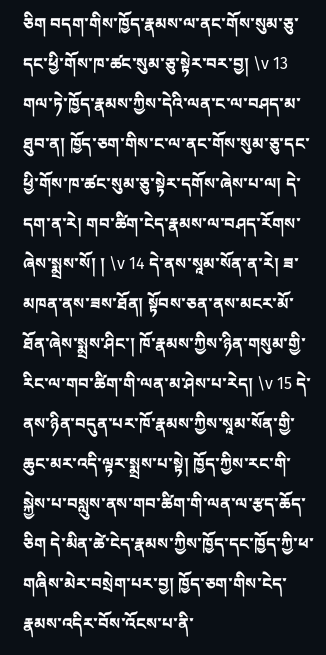ཅིག བདག་གིས་ཁྱོད་རྣམས་ལ་ནང་གོས་སུམ་ཅུ་དང་ཕྱི་གོས་ཁ་ཚང་སུམ་ཅུ་སྟེར་བར་བྱ། \v 13 གལ་ཏེ་ཁྱོད་རྣམས་ཀྱིས་དེའི་ལན་ང་ལ་བཤད་མ་ཐུབ་ན། ཁྱོད་ཅག་གིས་ང་ལ་ནང་གོས་སུམ་ཅུ་དང་ཕྱི་གོས་ཁ་ཚང་སུམ་ཅུ་སྟེར་དགོས་ཞེས་པ་ལ། དེ་དག་ན་རེ། གབ་ཚིག་ངེད་རྣམས་ལ་བཤད་རོགས་ཞེས་སྨྲས་སོ། ། \v 14 དེ་ནས་སཱམ་སོན་ན་རེ། ཟ་མཁན་ནས་ཟས་ཐོན། སྟོབས་ཅན་ནས་མངར་མོ་ཐོན་ཞེས་སྨྲས་ཤིང་། ཁོ་རྣམས་ཀྱིས་ཉིན་གསུམ་གྱི་རིང་ལ་གབ་ཚིག་གི་ལན་མ་ཤེས་པ་རེད། \v 15 དེ་ནས་ཉིན་བདུན་པར་ཁོ་རྣམས་ཀྱིས་སཱམ་སོན་གྱི་ཆུང་མར་འདི་ལྟར་སྨྲས་པ་སྟེ། ཁྱོད་ཀྱིས་རང་གི་སྐྱེས་པ་བསླུས་ནས་གབ་ཚིག་གི་ལན་ལ་རྩད་ཆོད་ཅིག དེ་མིན་ཚེ་ངེད་རྣམས་ཀྱིས་ཁྱོད་དང་ཁྱོད་ཀྱི་ཕ་གཞིས་མེར་བསྲེག་པར་བྱ། ཁྱོད་ཅག་གིས་ངེད་རྣམས་འདིར་བོས་འོངས་པ་ནི་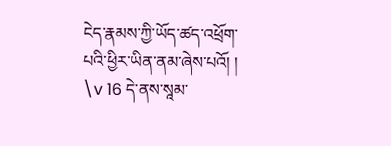ངེད་རྣམས་ཀྱི་ཡོད་ཚད་འཕྲོག་པའི་ཕྱིར་ཡིན་ནམ་ཞེས་པའོ། ། \v 16 དེ་ནས་སཱམ་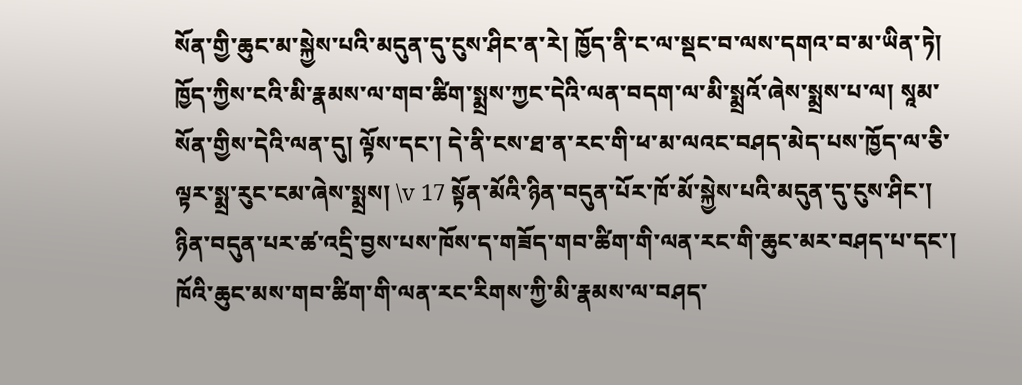སོན་གྱི་ཆུང་མ་སྐྱེས་པའི་མདུན་དུ་ངུས་ཤིང་ན་རེ། ཁྱོད་ནི་ང་ལ་སྡང་བ་ལས་དགའ་བ་མ་ཡིན་ཏེ། ཁྱོད་ཀྱིས་ངའི་མི་རྣམས་ལ་གབ་ཚིག་སྨྲས་ཀྱང་དེའི་ལན་བདག་ལ་མི་སྨྲའོ་ཞེས་སྨྲས་པ་ལ། སཱམ་སོན་གྱིས་དེའི་ལན་དུ། ལྟོས་དང་། དེ་ནི་ངས་ཐ་ན་རང་གི་ཕ་མ་ལའང་བཤད་མེད་པས་ཁྱོད་ལ་ཅི་ལྟར་སྨྲ་རུང་ངམ་ཞེས་སྨྲས། \v 17 སྟོན་མོའི་ཉིན་བདུན་པོར་ཁོ་མོ་སྐྱེས་པའི་མདུན་དུ་ངུས་ཤིང་། ཉིན་བདུན་པར་ཚ་འདྲི་བྱས་པས་ཁོས་ད་གཟོད་གབ་ཚིག་གི་ལན་རང་གི་ཆུང་མར་བཤད་པ་དང་། ཁོའི་ཆུང་མས་གབ་ཚིག་གི་ལན་རང་རིགས་ཀྱི་མི་རྣམས་ལ་བཤད་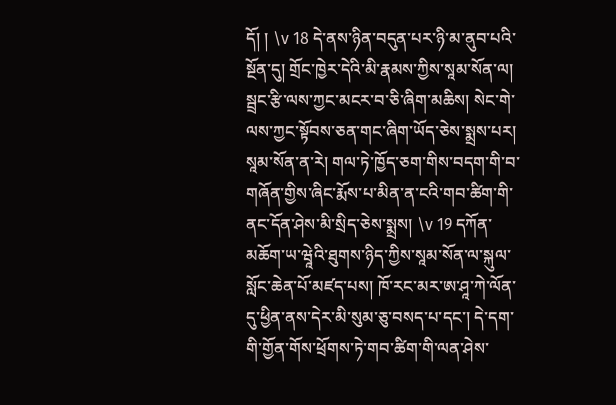དོ། ། \v 18 དེ་ནས་ཉིན་བདུན་པར་ཉི་མ་ནུབ་པའི་སྔོན་དུ། གྲོང་ཁྱེར་དེའི་མི་རྣམས་ཀྱིས་སཱམ་སོན་ལ། སྦྲང་རྩི་ལས་ཀྱང་མངར་བ་ཅི་ཞིག་མཆིས། སེང་གེ་ལས་ཀྱང་སྟོབས་ཅན་གང་ཞིག་ཡོད་ཅེས་སྨྲས་པར། སཱམ་སོན་ན་རེ། གལ་ཏེ་ཁྱོད་ཅག་གིས་བདག་གི་བ་གཞོན་གྱིས་ཞིང་རྨོས་པ་མིན་ན་ངའི་གབ་ཚིག་གི་ནང་དོན་ཤེས་མི་སྲིད་ཅེས་སྨྲས། \v 19 དཀོན་མཆོག་ཡ་ཝཱེའི་ཐུགས་ཉིད་ཀྱིས་སཱམ་སོན་ལ་སྐུལ་སློང་ཆེན་པོ་མཛད་པས། ཁོ་རང་མར་ཨ་ཤཱ་ཀེ་ལོན་དུ་ཕྱིན་ནས་དེར་མི་སུམ་ཅུ་བསད་པ་དང་། དེ་དག་གི་གྱོན་གོས་ཕྲོགས་ཏེ་གབ་ཚིག་གི་ལན་ཤེས་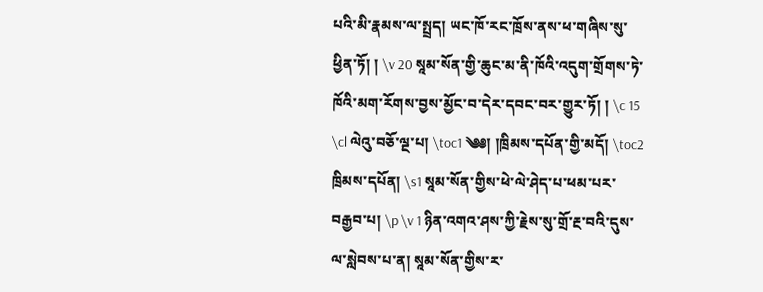པའི་མི་རྣམས་ལ་སྤྲད། ཡང་ཁོ་རང་ཁྲོས་ནས་ཕ་གཞིས་སུ་ཕྱིན་ཏོ། ། \v 20 སཱམ་སོན་གྱི་ཆུང་མ་ནི་ཁོའི་འདུག་གྲོགས་ཏེ་ཁོའི་མག་རོགས་བྱས་མྱོང་བ་དེར་དབང་བར་གྱུར་ཏོ། ། \c 15 \cl ལེའུ་བཅོ་ལྔ་པ། \toc1 ༄༅། །ཁྲིམས་དཔོན་གྱི་མདོ། \toc2 ཁྲིམས་དཔོན། \s1 སཱམ་སོན་གྱིས་ཕེ་ལེ་ཤེད་པ་ཕམ་པར་བརྒྱབ་པ། \p \v 1 ཉིན་འགའ་ཤས་ཀྱི་རྗེས་སུ་གྲོ་རྔ་བའི་དུས་ལ་སླེབས་པ་ན། སཱམ་སོན་གྱིས་ར་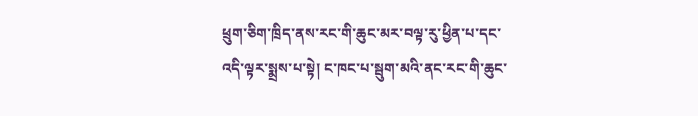ཕྲུག་ཅིག་ཁྲིད་ནས་རང་གི་ཆུང་མར་བལྟ་རུ་ཕྱིན་པ་དང་འདི་ལྟར་སྨྲས་པ་སྟེ། ང་ཁང་པ་སྦུག་མའི་ནང་རང་གི་ཆུང་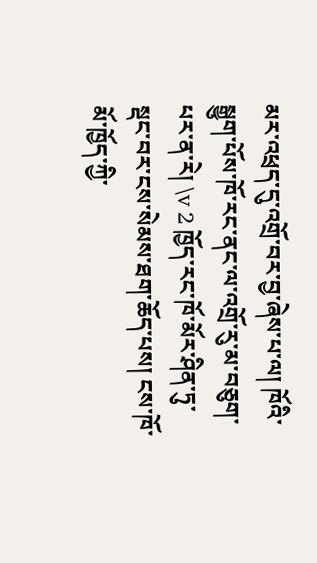མར་འཕྲད་དུ་འགྲོ་བར་བྱ་ཞེས་པ་ལ། ཁོའི་སྒྱུག་པོས་ཁོ་རང་ནང་ལ་འགྲོ་རུ་མ་བཅུག་པར་ན་རེ། \v 2 ཁྱོད་རང་ཁོ་མོར་ཤིན་ཏུ་སྡང་བར་ངས་སེམས་ཐག་ཆོད་པས། ངས་ཁོ་མོ་ཁྱོད་ཀྱི་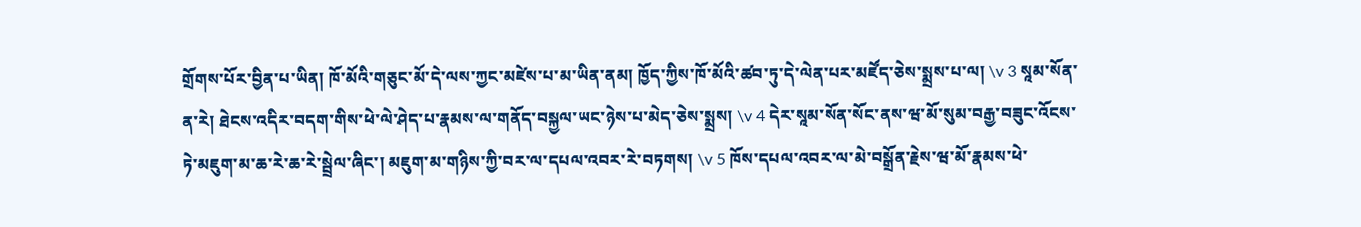གྲོགས་པོར་བྱིན་པ་ཡིན། ཁོ་མོའི་གཅུང་མོ་དེ་ལས་ཀྱང་མཛེས་པ་མ་ཡིན་ནམ། ཁྱོད་ཀྱིས་ཁོ་མོའི་ཚབ་ཏུ་དེ་ལེན་པར་མཛོད་ཅེས་སྨྲས་པ་ལ། \v 3 སཱམ་སོན་ན་རེ། ཐེངས་འདིར་བདག་གིས་ཕེ་ལེ་ཤེད་པ་རྣམས་ལ་གནོད་བསྐྱལ་ཡང་ཉེས་པ་མེད་ཅེས་སྨྲས། \v 4 དེར་སཱམ་སོན་སོང་ནས་ཝ་མོ་སུམ་བརྒྱ་བཟུང་འོངས་ཏེ་མཇུག་མ་ཆ་རེ་ཆ་རེ་སྦྲེལ་ཞིང་། མཇུག་མ་གཉིས་ཀྱི་བར་ལ་དཔལ་འབར་རེ་བཏགས། \v 5 ཁོས་དཔལ་འབར་ལ་མེ་བསྒྲོན་རྗེས་ཝ་མོ་རྣམས་ཕེ་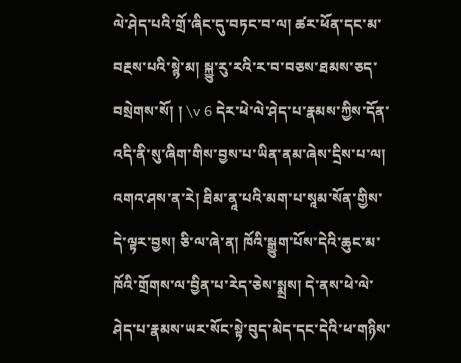ལེ་ཤེད་པའི་གྲོ་ཞིང་དུ་བཏང་བ་ལ། ཚར་ཕོན་དང་མ་བརྔས་པའི་སྙེ་མ། སྐྱུ་རུ་རའི་ར་བ་བཅས་ཐམས་ཅད་བསྲེགས་སོ། ། \v 6 དེར་ཕེ་ལེ་ཤེད་པ་རྣམས་ཀྱིས་དོན་འདི་ནི་སུ་ཞིག་གིས་བྱས་པ་ཡིན་ནམ་ཞེས་དྲིས་པ་ལ། འགའ་ཤས་ན་རེ། ཐིམ་ནཱ་པའི་མག་པ་སཱམ་སོན་གྱིས་དེ་ལྟར་བྱས། ཅི་ལ་ཞེ་ན། ཁོའི་སྒྱུག་པོས་དེའི་ཆུང་མ་ཁོའི་གྲོགས་ལ་བྱིན་པ་རེད་ཅེས་སྨྲས། དེ་ནས་ཕེ་ལེ་ཤེད་པ་རྣམས་ཡར་སོང་སྟེ་བུད་མེད་དང་དེའི་ཕ་གཉིས་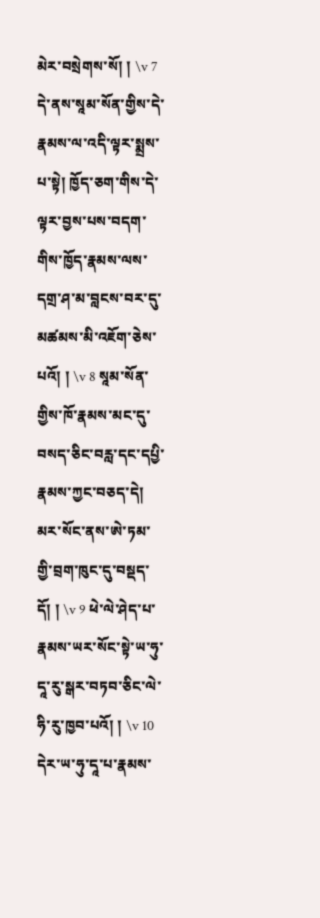མེར་བསྲེགས་སོ། ། \v 7 དེ་ནས་སཱམ་སོན་གྱིས་དེ་རྣམས་ལ་འདི་ལྟར་སྨྲས་པ་སྟེ། ཁྱོད་ཅག་གིས་དེ་ལྟར་བྱས་པས་བདག་གིས་ཁྱོད་རྣམས་ལས་དགྲ་ཤ་མ་བླངས་བར་དུ་མཚམས་མི་འཇོག་ཅེས་པའོ། ། \v 8 སཱམ་སོན་གྱིས་ཁོ་རྣམས་མང་དུ་བསད་ཅིང་བརླ་དང་དཔྱི་རྣམས་ཀྱང་བཅད་དེ། མར་སོང་ནས་ཨེ་ཏམ་གྱི་བྲག་ཁུང་དུ་བསྡད་དོ། ། \v 9 ཕེ་ལེ་ཤེད་པ་རྣམས་ཡར་སོང་སྟེ་ཡ་ཧུ་དཱ་རུ་སྒར་བཏབ་ཅིང་ལེ་ཧི་རུ་ཁྱབ་པའོ། ། \v 10 དེར་ཡ་ཧུ་དཱ་པ་རྣམས་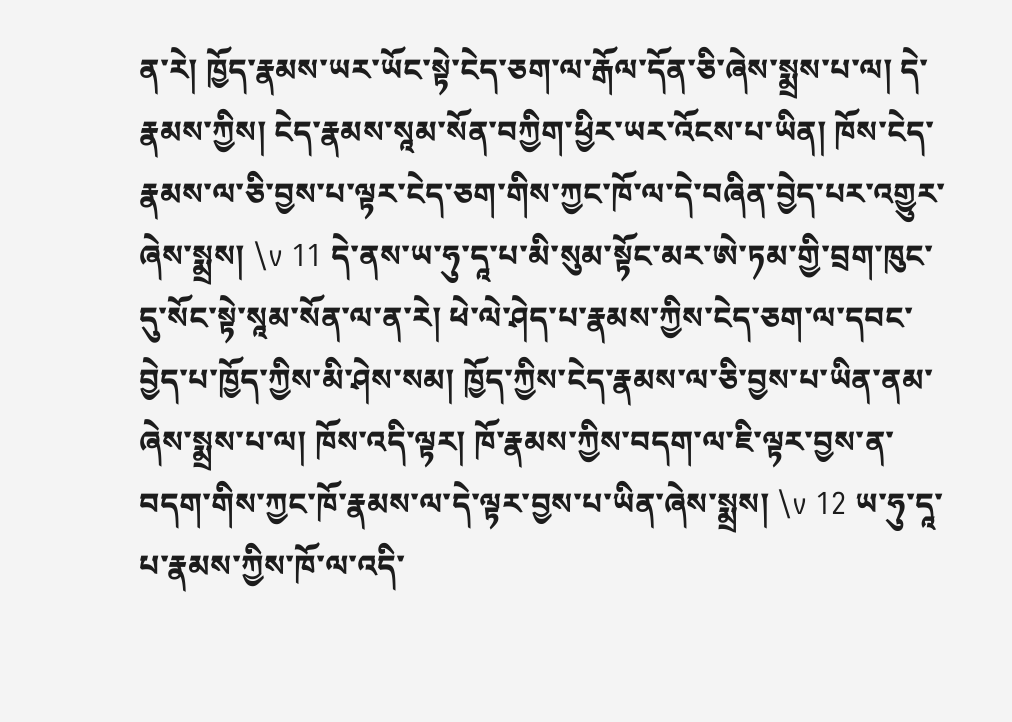ན་རེ། ཁྱོད་རྣམས་ཡར་ཡོང་སྟེ་ངེད་ཅག་ལ་རྒོལ་དོན་ཅི་ཞེས་སྨྲས་པ་ལ། དེ་རྣམས་ཀྱིས། ངེད་རྣམས་སཱམ་སོན་བཀྱིག་ཕྱིར་ཡར་འོངས་པ་ཡིན། ཁོས་ངེད་རྣམས་ལ་ཅི་བྱས་པ་ལྟར་ངེད་ཅག་གིས་ཀྱང་ཁོ་ལ་དེ་བཞིན་བྱེད་པར་འགྱུར་ཞེས་སྨྲས། \v 11 དེ་ནས་ཡ་ཧུ་དཱ་པ་མི་སུམ་སྟོང་མར་ཨེ་ཏམ་གྱི་བྲག་ཁུང་དུ་སོང་སྟེ་སཱམ་སོན་ལ་ན་རེ། ཕེ་ལེ་ཤེད་པ་རྣམས་ཀྱིས་ངེད་ཅག་ལ་དབང་བྱེད་པ་ཁྱོད་ཀྱིས་མི་ཤེས་སམ། ཁྱོད་ཀྱིས་ངེད་རྣམས་ལ་ཅི་བྱས་པ་ཡིན་ནམ་ཞེས་སྨྲས་པ་ལ། ཁོས་འདི་ལྟར། ཁོ་རྣམས་ཀྱིས་བདག་ལ་ཇི་ལྟར་བྱས་ན་བདག་གིས་ཀྱང་ཁོ་རྣམས་ལ་དེ་ལྟར་བྱས་པ་ཡིན་ཞེས་སྨྲས། \v 12 ཡ་ཧུ་དཱ་པ་རྣམས་ཀྱིས་ཁོ་ལ་འདི་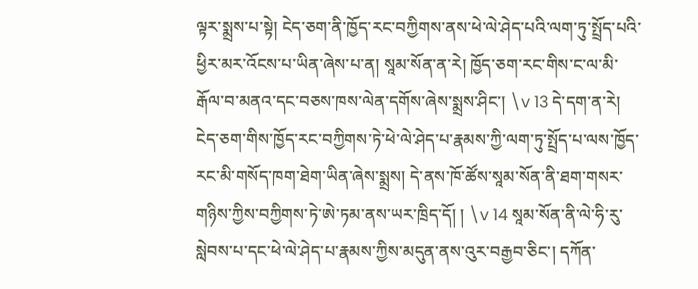ལྟར་སྨྲས་པ་སྟེ། ངེད་ཅག་ནི་ཁྱོད་རང་བཀྱིགས་ནས་ཕེ་ལེ་ཤེད་པའི་ལག་ཏུ་སྤྲོད་པའི་ཕྱིར་མར་འོངས་པ་ཡིན་ཞེས་པ་ན། སཱམ་སོན་ན་རེ། ཁྱོད་ཅག་རང་གིས་ང་ལ་མི་རྒོལ་བ་མནའ་དང་བཅས་ཁས་ལེན་དགོས་ཞེས་སྨྲས་ཤིང་། \v 13 དེ་དག་ན་རེ། ངེད་ཅག་གིས་ཁྱོད་རང་བཀྱིགས་ཏེ་ཕེ་ལེ་ཤེད་པ་རྣམས་ཀྱི་ལག་ཏུ་སྤྲོད་པ་ལས་ཁྱོད་རང་མི་གསོད་ཁག་ཐེག་ཡིན་ཞེས་སྨྲས། དེ་ནས་ཁོ་ཚོས་སཱམ་སོན་ནི་ཐག་གསར་གཉིས་ཀྱིས་བཀྱིགས་ཏེ་ཨེ་ཏམ་ནས་ཡར་ཁྲིད་དོ། ། \v 14 སཱམ་སོན་ནི་ལེ་ཧི་རུ་སླེབས་པ་དང་ཕེ་ལེ་ཤེད་པ་རྣམས་ཀྱིས་མདུན་ནས་འུར་བརྒྱབ་ཅིང་། དཀོན་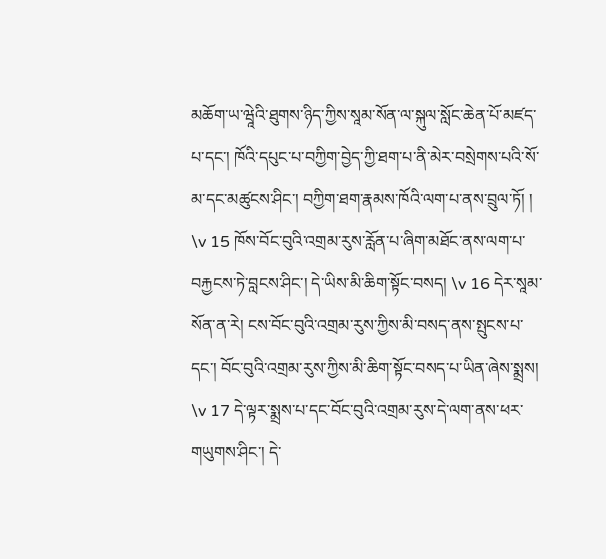མཆོག་ཡ་ཝཱེའི་ཐུགས་ཉིད་ཀྱིས་སཱམ་སོན་ལ་སྐུལ་སློང་ཆེན་པོ་མཛད་པ་དང་། ཁོའི་དཔུང་པ་བཀྱིག་བྱེད་ཀྱི་ཐག་པ་ནི་མེར་བསྲེགས་པའི་སོ་མ་དང་མཚུངས་ཤིང་། བཀྱིག་ཐག་རྣམས་ཁོའི་ལག་པ་ནས་བྲུལ་ཏོ། ། \v 15 ཁོས་བོང་བུའི་འགྲམ་རུས་རློན་པ་ཞིག་མཐོང་ནས་ལག་པ་བརྐྱངས་ཏེ་བླངས་ཤིང་། དེ་ཡིས་མི་ཆིག་སྟོང་བསད། \v 16 དེར་སཱམ་སོན་ན་རེ། ངས་བོང་བུའི་འགྲམ་རུས་ཀྱིས་མི་བསད་ནས་སྤུངས་པ་དང་། བོང་བུའི་འགྲམ་རུས་ཀྱིས་མི་ཆིག་སྟོང་བསད་པ་ཡིན་ཞེས་སྨྲས། \v 17 དེ་ལྟར་སྨྲས་པ་དང་བོང་བུའི་འགྲམ་རུས་དེ་ལག་ནས་ཕར་གཡུགས་ཤིང་། དེ་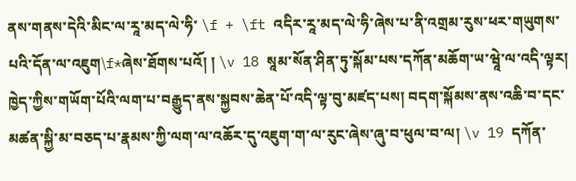ནས་གནས་དེའི་མིང་ལ་རཱ་མད་ལེ་ཧི་ \f + \ft འདིར་རཱ་མད་ལེ་ཧི་ཞེས་པ་ནི་འགྲམ་རུས་ཕར་གཡུགས་པའི་དོན་ལ་འཇུག\f*ཞེས་ཐོགས་པའོ། ། \v 18 སཱམ་སོན་ཤིན་ཏུ་སྐོམ་པས་དཀོན་མཆོག་ཡ་ཝཱེ་ལ་འདི་ལྟར། ཁྱེད་ཀྱིས་གཡོག་པོའི་ལག་པ་བརྒྱུད་ནས་སྐྱབས་ཆེན་པོ་འདི་ལྟ་བུ་མཛད་པས། བདག་སྐོམས་ནས་འཆི་བ་དང་མཚན་སྐྱི་མ་བཅད་པ་རྣམས་ཀྱི་ལག་ལ་འཆོར་དུ་འཇུག་ག་ལ་རུང་ཞེས་ཞུ་བ་ཕུལ་བ་ལ། \v 19 དཀོན་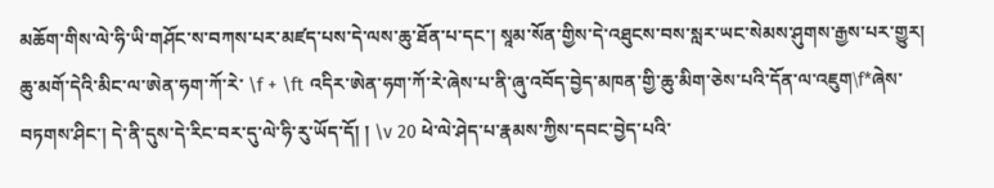མཆོག་གིས་ལེ་ཧི་ཡི་གཤོང་ས་བཀས་པར་མཛད་པས་དེ་ལས་ཆུ་ཐོན་པ་དང་། སཱམ་སོན་གྱིས་དེ་འཐུངས་བས་སླར་ཡང་སེམས་ཤུགས་རྒྱས་པར་གྱུར། ཆུ་མགོ་དེའི་མིང་ལ་ཨེན་ཧག་ཀོ་རེ་ \f + \ft འདིར་ཨེན་ཧག་ཀོ་རེ་ཞེས་པ་ནི་ཞུ་འབོད་བྱེད་མཁན་གྱི་ཆུ་མིག་ཅེས་པའི་དོན་ལ་འཇུག\f*ཞེས་བཏགས་ཤིང་། དེ་ནི་དུས་དེ་རིང་བར་དུ་ལེ་ཧི་རུ་ཡོད་དོ། ། \v 20 ཕེ་ལེ་ཤེད་པ་རྣམས་ཀྱིས་དབང་བྱེད་པའི་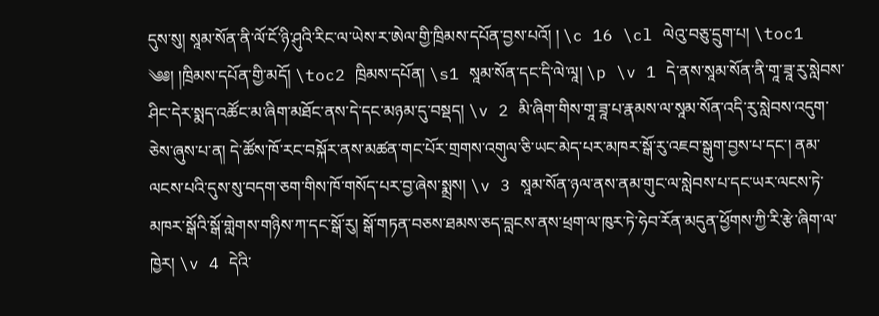དུས་སུ། སཱམ་སོན་ནི་ལོ་ངོ་ཉི་ཤུའི་རིང་ལ་ཡེས་ར་ཨེལ་གྱི་ཁྲིམས་དཔོན་བྱས་པའོ། ། \c 16 \cl ལེའུ་བཅུ་དྲུག་པ། \toc1 ༄༅། །ཁྲིམས་དཔོན་གྱི་མདོ། \toc2 ཁྲིམས་དཔོན། \s1 སཱམ་སོན་དང་དི་ལེ་ལཱ། \p \v 1 དེ་ནས་སཱམ་སོན་ནི་གཱ་ཟཱ་རུ་སླེབས་ཤིང་དེར་སྨད་འཚོང་མ་ཞིག་མཐོང་ནས་དེ་དང་མཉམ་དུ་བསྡད། \v 2 མི་ཞིག་གིས་གཱ་ཟཱ་པ་རྣམས་ལ་སཱམ་སོན་འདི་རུ་སླེབས་འདུག་ཅེས་ཞུས་པ་ན། དེ་ཚོས་ཁོ་རང་བསྐོར་ནས་མཚན་གང་པོར་གྲགས་འགུལ་ཅི་ཡང་མེད་པར་མཁར་སྒོ་རུ་འཇབ་སྒུག་བྱས་པ་དང་། ནམ་ལངས་པའི་དུས་སུ་བདག་ཅག་གིས་ཁོ་གསོད་པར་བྱ་ཞེས་སྨྲས། \v 3 སཱམ་སོན་ཉལ་ནས་ནམ་གུང་ལ་སླེབས་པ་དང་ཡར་ལངས་ཏེ་མཁར་སྒོའི་སྒོ་གླེགས་གཉིས་ཀ་དང་སྒོ་རུ། སྒོ་གཏན་བཅས་ཐམས་ཅད་བླངས་ནས་ཕྲག་ལ་ཁུར་ཏེ་ཧེབ་རོན་མདུན་ཕྱོགས་ཀྱི་རི་རྩེ་ཞིག་ལ་ཁྱེར། \v 4 དེའི་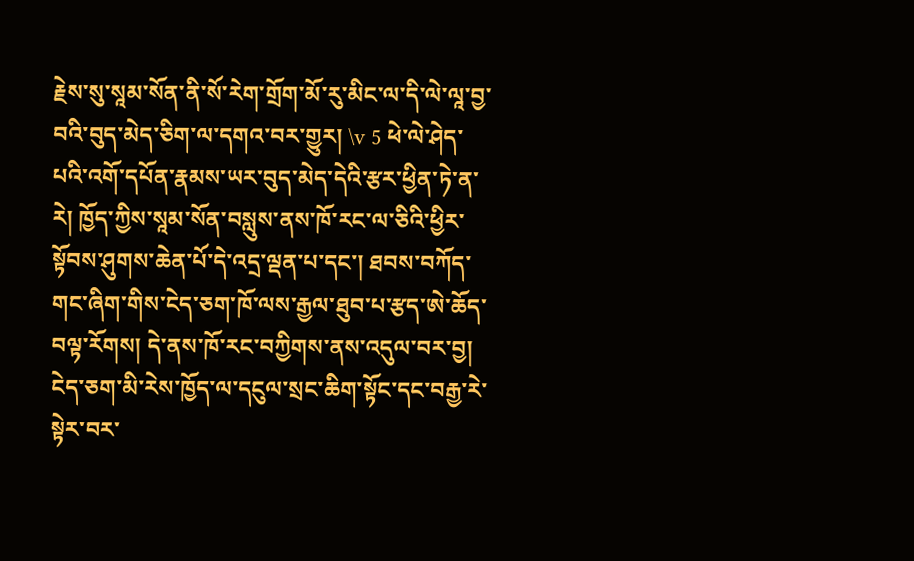རྗེས་སུ་སཱམ་སོན་ནི་སོ་རེག་གྲོག་མོ་རུ་མིང་ལ་དི་ལེ་ལཱ་བྱ་བའི་བུད་མེད་ཅིག་ལ་དགའ་བར་གྱུར། \v 5 ཕེ་ལེ་ཤེད་པའི་འགོ་དཔོན་རྣམས་ཡར་བུད་མེད་དེའི་རྩར་ཕྱིན་ཏེ་ན་རེ། ཁྱོད་ཀྱིས་སཱམ་སོན་བསླུས་ནས་ཁོ་རང་ལ་ཅིའི་ཕྱིར་སྟོབས་ཤུགས་ཆེན་པོ་དེ་འདྲ་ལྡན་པ་དང་། ཐབས་བཀོད་གང་ཞིག་གིས་ངེད་ཅག་ཁོ་ལས་རྒྱལ་ཐུབ་པ་རྩད་ཨེ་ཆོད་བལྟ་རོགས། དེ་ནས་ཁོ་རང་བཀྱིགས་ནས་འདུལ་བར་བྱ། ངེད་ཅག་མི་རེས་ཁྱོད་ལ་དངུལ་སྲང་ཆིག་སྟོང་དང་བརྒྱ་རེ་སྟེར་བར་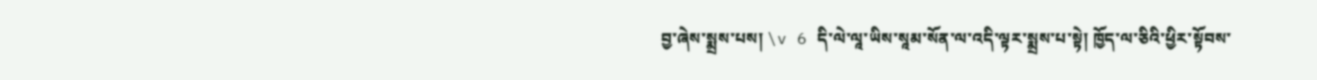བྱ་ཞེས་སྨྲས་པས། \v 6 དི་ལེ་ལཱ་ཡིས་སཱམ་སོན་ལ་འདི་ལྟར་སྨྲས་པ་སྟེ། ཁྱོད་ལ་ཅིའི་ཕྱིར་སྟོབས་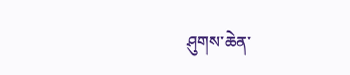ཤུགས་ཆེན་